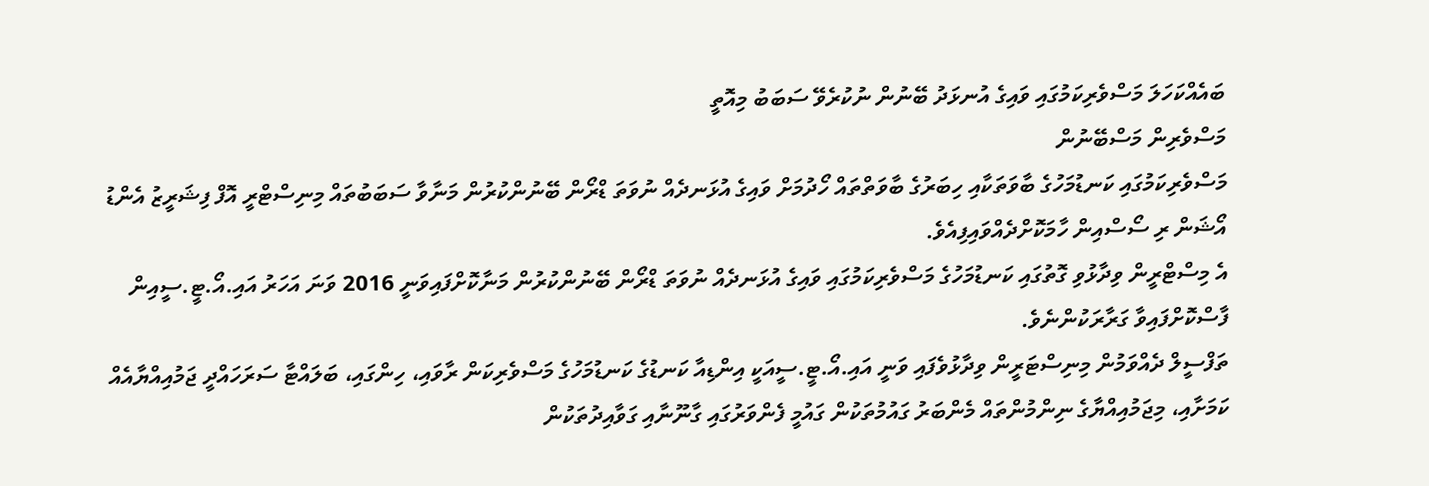ބައެއްކަހަލަ މަސްވެރިކަމުގައި ވައިގެ އުނޅަދު ބޭނުން ނުކުރެވޭ ސަބަބު މިއޮތީ
މަސްވެރިން މަސްބޭނުން
މަސްވެރިކަމުގައި ކަނޑުމަހުގެ ބާވަތަކާއި ހިބަރުގެ ބާވަތްތައް ހޯދުމަށް ވައިގެ އުޅަނދެއް ނުވަތަ ޑްރޯން ބޭނުންކުރުން މަނާވާ ސަބަބުތައް މިނިސްޓްރީ އޮފް ފިޝަރީޒު އެންޑު އޯޝަން ރި ސޯސްއިން ހާމަކޮށްދެއްވައިފިއެވެ.
އެ މިސްޓްރީން ވިދާޅުވި ގޮތުގައި ކަނޑުމަހުގެ މަސްވެރިކަމުގައި ވައިގެ އުޅަނދެއް ނުވަތަ ޑްރޯން ބޭނުންކުރުން މަނާކޮށްފައިވަނީ 2016 ވަނަ އަހަރު އައި.އޯ.ޓީ.ސީއިން ފާސްކޮށްފައިވާ ގަރާރަކުންނެވެ.
ތަފްސީލް ދެއްވަމުން މިނިސްޓަރީން ވިދާޅުވެފައި ވަނީ އައި.އޯ.ޓީ.ސީއަކީ އިންޑިއާ ކަނޑުގެ ކަނޑުމަހުގެ މަސްވެރިކަން ރާވައި، ހިންގައި، ބަލައްޓާ ސަރަހައްދީ ޖަމުއިއްޔާއެއް ކަމަށާއި، މިޖަމުއިއްޔާގެ ނިންމުންތައް މެންބަރު ގައުމުތަކުން ގައުމީ ފެންވަރުގައި ގާނޫނާއި ގަވާއިދުތަކުން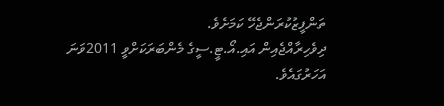ތަންފީޒުކުރަންޖެހޭ ކަމަށެވެ.
ދިވެހިރާއްޖެއިން އައި.އޯ.ޓީ.ސީގެ މެންބަރަކަށްވީ 2011ވަނަ އަހަރުގައެވެ.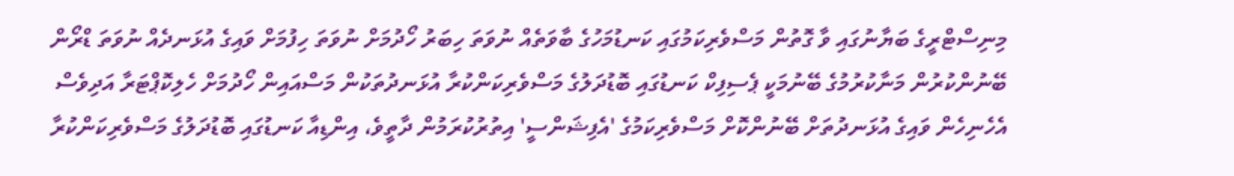މިނިސްޓްރީގެ ބަޔާނުގައި ވާ ގޮތުން މަސްވެރިކަމުގައި ކަނޑުމަހުގެ ބާވަތެއް ނުވަތަ ހިބަރު ހޯދުމަށް ނުވަތަ ހިފުމަށް ވައިގެ އުޅަނދެއް ނުވަތަ ޑްރޯން ބޭނުންކުރުން މަނާކުރުމުގެ ބޭނުމަކީ ޕެސިފިކް ކަނޑުގައި ބޮޑުދަލުގެ މަސްވެރިކަންކުރާ އުޅަނދުތަކުން މަސްއައިން ހޯދުމަށް ހެލިކޮޕްޓަރާ އަދިވެސް އެހެނިހެން ވައިގެ އުޅަނދުތަށް ބޭނުންކޮށް މަސްވެރިކަމުގެ 'އެފިޝަންސީ' އިތުރުކުރަމުން ދާތީވެ، އިންޑިއާ ކަނޑުގައި ބޮޑުދަލުގެ މަސްވެރިކަންކުރާ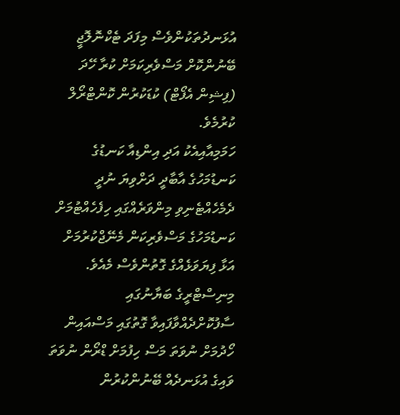އުޅަނދުތަކުންވެސް މިފަދަ ޓެކްނޮލޮޖީ ބޭނުންކޮށް މަސްވެރިކަމަށް ކުރާ ހޭދަ (ފިޝިން އެފޯޓް) ކުޑަކުރުން ކޮންޓްރޯލް ކުރުމެވެ.
ހަމަމިއާއިއެކު އަދި އިންޑިއާ ކަނޑުގެ ކަނޑުމަހުގެ އާބާދީ ދަށްވިޔަ ނުދީ ދެމެހެއްޓެނިވި މިންވަރެއްގައި ހިފެހެއްޓުމަށް ކަނޑުމަހުގެ މަސްވެރިކަން މެނޭޖްކުރުމަށް އަޅާ ފިޔަވަޅެއްގެ ގޮތުންވެސް މެއެވެ.
މިނިސްޓްރީގެ ބަޔާނުގައި ސާފުކޮށްދެއްވާފައިވާ ގޮތުގައި މަސްއައިން ހޯދުމަށް ނުވަތަ މަސް ހިފުމަށް ޑްރޯން ނުވަތަ ވައިގެ އުޅަނދެއް ބޭނުންކުރުން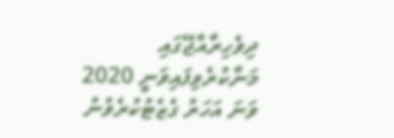ދިވެހިރާއްޖޭގައި މަނާކުރެވިފައިވަނީ 2020 ވަނަ އަހަރު ގެޒެޓުކުރެވުނު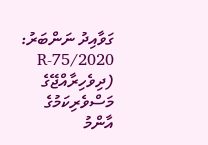ގަވާއިދު ނަންބަރު: 2020/R-75 (ދިވެހިރާއްޖޭގެ މަސްވެރިކަމުގެ އާންމު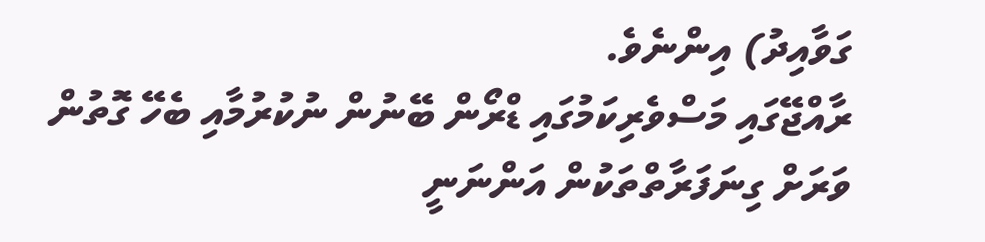ގަވާއިދު) އިންނެވެ.
ރާއްޖޭގައި މަސްވެރިކަމުގައި ޑްރޯން ބޭނުން ނުކުރުމާއި ބެހޭ ގޮތުން ވަރަށް ގިނަފަރާތްތަކުން އަންނަނީ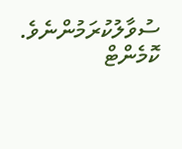ސުވާލުކުރަމުންނެވެ.
ކޮމެންޓް